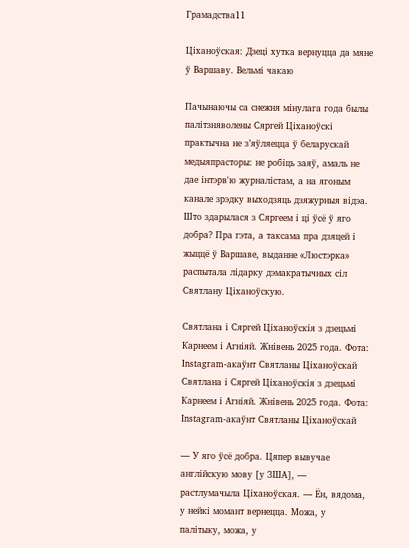Грамадства11

Ціханоўская: Дзеці хутка вернуцца да мяне ў Варшаву. Вельмі чакаю

Пачынаючы са снежня мінулага года былы палітзняволены Сяргей Ціханоўскі практычна не з’яўляецца ў беларускай медыяпрасторы: не робіць заяў, амаль не дае інтэрв'ю журналістам, а на ягоным канале зрэдку выходзяць дзяжурныя відэа. Што здарылася з Сяргеем і ці ўсё ў яго добра? Пра гэта, а таксама пра дзяцей і жыццё ў Варшаве, выданне «Люстэрка» распытала лідарку дэмакратычных сіл Святлану Ціханоўскую.

Святлана і Сяргей Ціханоўскія з дзецьмі Карнеем і Агніяй. Жнівень 2025 года. Фота: Instagram-акаўнт Святланы Ціханоўскай
Святлана і Сяргей Ціханоўскія з дзецьмі Карнеем і Агніяй. Жнівень 2025 года. Фота: Instagram-акаўнт Святланы Ціханоўскай

— У яго ўсё добра. Цяпер вывучае англійскую мову [у ЗША], — растлумачыла Ціханоўская. — Ён, вядома, у нейкі момант вернецца. Можа, у палітыку, можа, у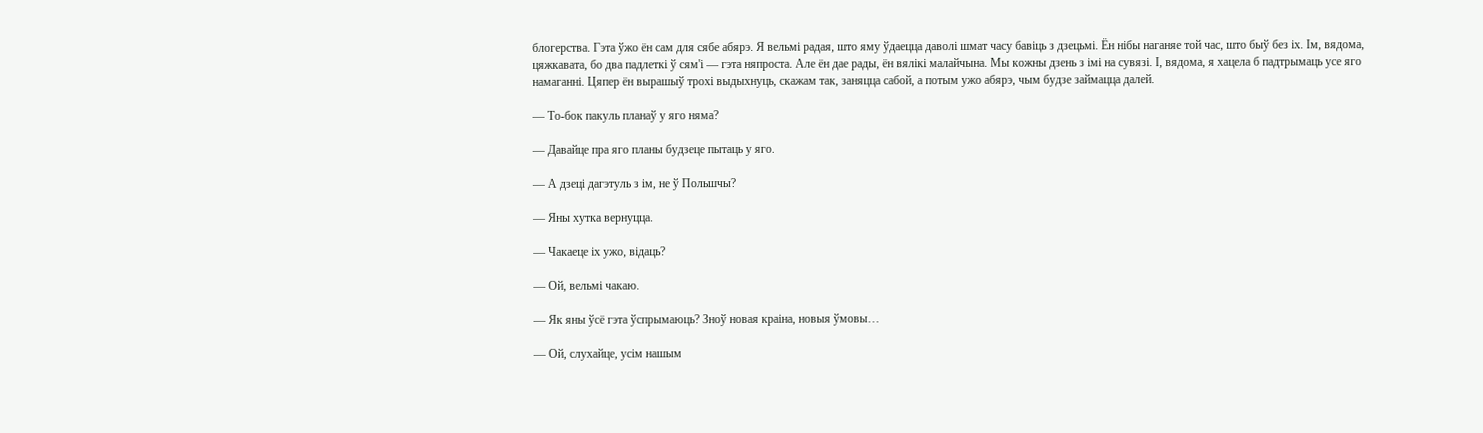блогерства. Гэта ўжо ён сам для сябе абярэ. Я вельмі радая, што яму ўдаецца даволі шмат часу бавіць з дзецьмі. Ён нібы наганяе той час, што быў без іх. Ім, вядома, цяжкавата, бо два падлеткі ў сям'і — гэта няпроста. Але ён дае рады, ён вялікі малайчына. Мы кожны дзень з імі на сувязі. І, вядома, я хацела б падтрымаць усе яго намаганні. Цяпер ён вырашыў трохі выдыхнуць, скажам так, заняцца сабой, а потым ужо абярэ, чым будзе займацца далей.

— То-бок пакуль планаў у яго няма?

— Давайце пра яго планы будзеце пытаць у яго.

— А дзеці дагэтуль з ім, не ў Польшчы?

— Яны хутка вернуцца.

— Чакаеце іх ужо, відаць?

— Ой, вельмі чакаю.

— Як яны ўсё гэта ўспрымаюць? Зноў новая краіна, новыя ўмовы…

— Ой, слухайце, усім нашым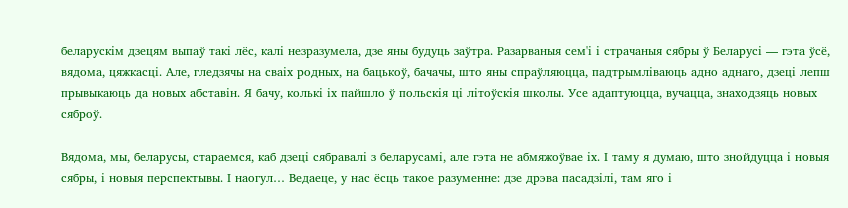беларускім дзецям выпаў такі лёс, калі незразумела, дзе яны будуць заўтра. Разарваныя сем'і і страчаныя сябры ў Беларусі — гэта ўсё, вядома, цяжкасці. Але, гледзячы на сваіх родных, на бацькоў, бачачы, што яны спраўляюцца, падтрымліваюць адно аднаго, дзеці лепш прывыкаюць да новых абставін. Я бачу, колькі іх пайшло ў польскія ці літоўскія школы. Усе адаптуюцца, вучацца, знаходзяць новых сяброў.

Вядома, мы, беларусы, стараемся, каб дзеці сябравалі з беларусамі, але гэта не абмяжоўвае іх. І таму я думаю, што знойдуцца і новыя сябры, і новыя перспектывы. І наогул… Ведаеце, у нас ёсць такое разуменне: дзе дрэва пасадзілі, там яго і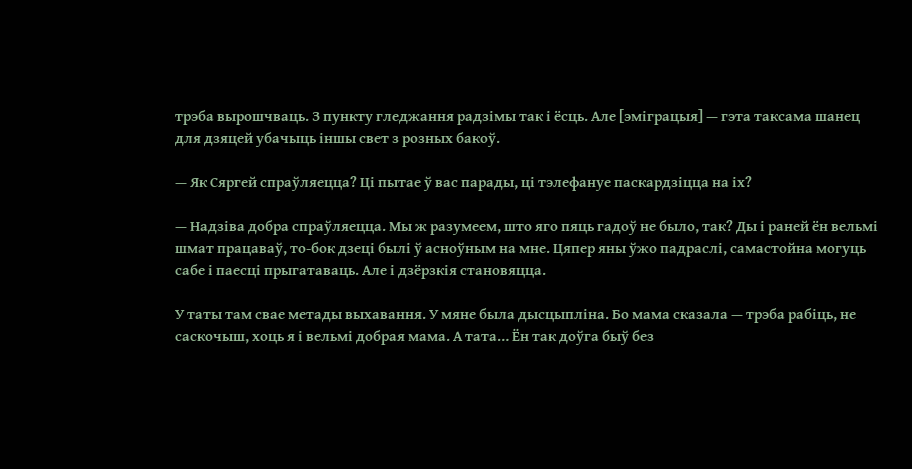трэба вырошчваць. З пункту гледжання радзімы так і ёсць. Але [эміграцыя] — гэта таксама шанец для дзяцей убачыць іншы свет з розных бакоў.

— Як Сяргей спраўляецца? Ці пытае ў вас парады, ці тэлефануе паскардзіцца на іх?

— Надзіва добра спраўляецца. Мы ж разумеем, што яго пяць гадоў не было, так? Ды і раней ён вельмі шмат працаваў, то-бок дзеці былі ў асноўным на мне. Цяпер яны ўжо падраслі, самастойна могуць сабе і паесці прыгатаваць. Але і дзёрзкія становяцца.

У таты там свае метады выхавання. У мяне была дысцыпліна. Бо мама сказала — трэба рабіць, не саскочыш, хоць я і вельмі добрая мама. А тата… Ён так доўга быў без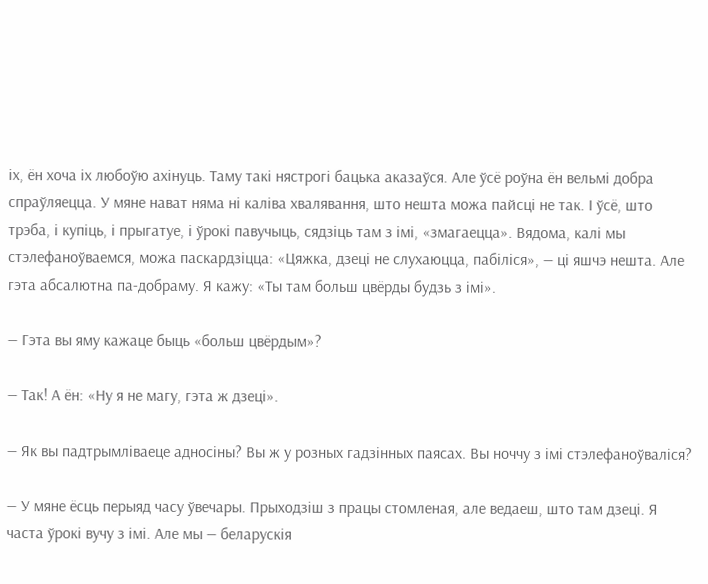іх, ён хоча іх любоўю ахінуць. Таму такі нястрогі бацька аказаўся. Але ўсё роўна ён вельмі добра спраўляецца. У мяне нават няма ні каліва хвалявання, што нешта можа пайсці не так. І ўсё, што трэба, і купіць, і прыгатуе, і ўрокі павучыць, сядзіць там з імі, «змагаецца». Вядома, калі мы стэлефаноўваемся, можа паскардзіцца: «Цяжка, дзеці не слухаюцца, пабіліся», — ці яшчэ нешта. Але гэта абсалютна па-добраму. Я кажу: «Ты там больш цвёрды будзь з імі».

— Гэта вы яму кажаце быць «больш цвёрдым»?

— Так! А ён: «Ну я не магу, гэта ж дзеці».

— Як вы падтрымліваеце адносіны? Вы ж у розных гадзінных паясах. Вы ноччу з імі стэлефаноўваліся?

— У мяне ёсць перыяд часу ўвечары. Прыходзіш з працы стомленая, але ведаеш, што там дзеці. Я часта ўрокі вучу з імі. Але мы — беларускія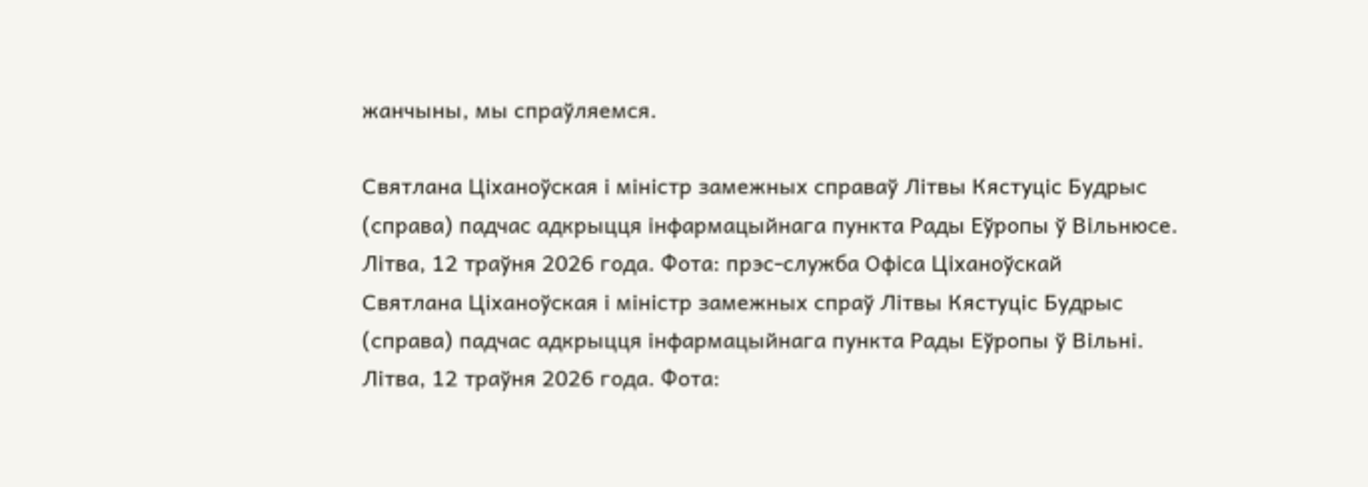жанчыны, мы спраўляемся.

Святлана Ціханоўская і міністр замежных справаў Літвы Кястуціс Будрыс (справа) падчас адкрыцця інфармацыйнага пункта Рады Еўропы ў Вільнюсе. Літва, 12 траўня 2026 года. Фота: прэс-служба Офіса Ціханоўскай
Святлана Ціханоўская і міністр замежных спраў Літвы Кястуціс Будрыс (справа) падчас адкрыцця інфармацыйнага пункта Рады Еўропы ў Вільні. Літва, 12 траўня 2026 года. Фота: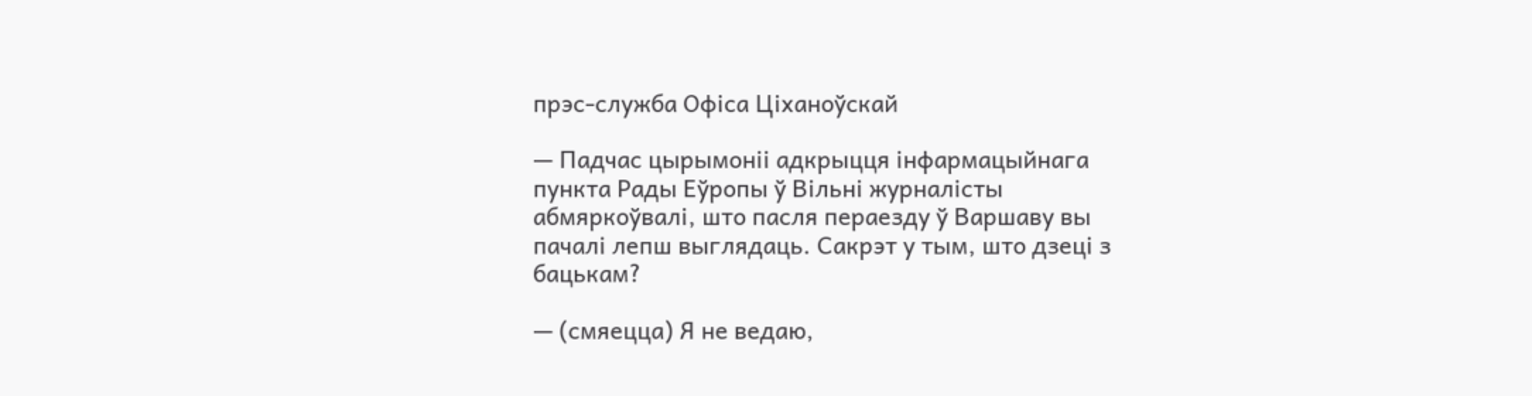прэс-служба Офіса Ціханоўскай

— Падчас цырымоніі адкрыцця інфармацыйнага пункта Рады Еўропы ў Вільні журналісты абмяркоўвалі, што пасля пераезду ў Варшаву вы пачалі лепш выглядаць. Сакрэт у тым, што дзеці з бацькам?

— (смяецца) Я не ведаю,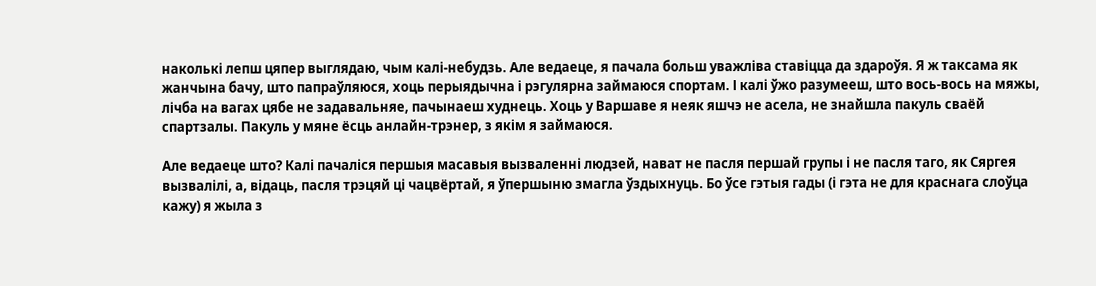наколькі лепш цяпер выглядаю, чым калі-небудзь. Але ведаеце, я пачала больш уважліва ставіцца да здароўя. Я ж таксама як жанчына бачу, што папраўляюся, хоць перыядычна і рэгулярна займаюся спортам. І калі ўжо разумееш, што вось-вось на мяжы, лічба на вагах цябе не задавальняе, пачынаеш худнець. Хоць у Варшаве я неяк яшчэ не асела, не знайшла пакуль сваёй спартзалы. Пакуль у мяне ёсць анлайн-трэнер, з якім я займаюся.

Але ведаеце што? Калі пачаліся першыя масавыя вызваленні людзей, нават не пасля першай групы і не пасля таго, як Сяргея вызвалілі, а, відаць, пасля трэцяй ці чацвёртай, я ўпершыню змагла ўздыхнуць. Бо ўсе гэтыя гады (і гэта не для краснага слоўца кажу) я жыла з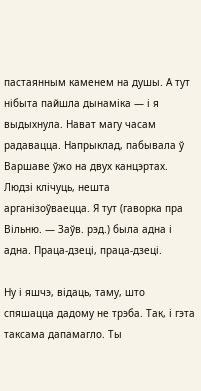пастаянным каменем на душы. А тут нібыта пайшла дынаміка — і я выдыхнула. Нават магу часам радавацца. Напрыклад, пабывала ў Варшаве ўжо на двух канцэртах. Людзі клічуць, нешта арганізоўваецца. Я тут (гаворка пра Вільню. — Заўв. рэд.) была адна і адна. Праца-дзеці, праца-дзеці.

Ну і яшчэ, відаць, таму, што спяшацца дадому не трэба. Так, і гэта таксама дапамагло. Ты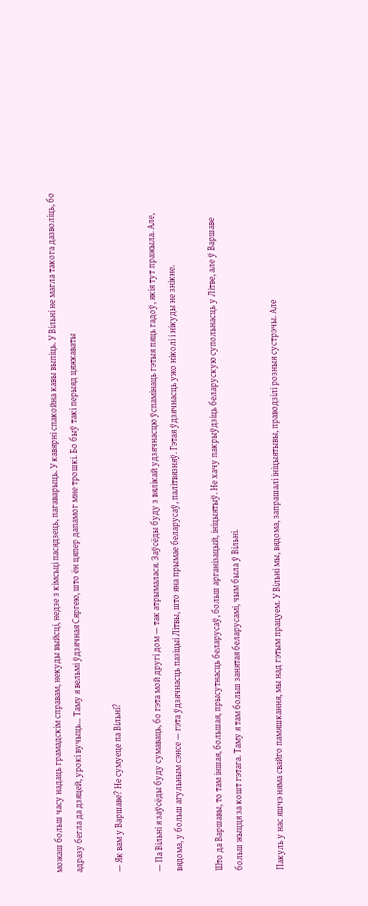можаш больш часу надаць грамадскім справам, некуды выйсці, недзе з кімсьці пасядзець, пагаварыць. У кавярні спакойна кавы выпіць. У Вільні не магла такога дазволіць, бо адразу бегла да дзяцей, урокі вучыць… Таму я вельмі ўдзячная Сяргею, што ён цяпер дапамог мне трошкі. Бо быў такі перыяд цяжкаваты

— Як вам у Варшаве? Не сумуеце па Вільні?

— Па Вільні я заўсёды буду сумаваць, бо гэта мой другі дом — так атрымалася. Заўсёды буду з вялікай удзячнасцю ўспамінаць гэтыя пяць гадоў, якія тут пражыла. Але, вядома, у больш агульным сэнсе — гэта ўдзячнасць пазіцыі Літвы, што яна прымае беларусаў, палітвязняў. Гэтая ўдзячнасць ужо ніколі і нікуды не знікне.

Што да Варшавы, то там іншая, большая, прысутнасць беларусаў, больш арганізацый, ініцыятыў. Не хачу пакрыўдзіць беларускую супольнасць у Літве, але ў Варшаве больш жыцця за кошт гэтага. Таму я там больш занятая беларусамі, чым была ў Вільні.

Пакуль у нас яшчэ няма свайго памяшкання, мы над гэтым працуем. У Вільні мы, вядома, запрашалі ініцыятывы, праводзілі розныя сустрэчы. Але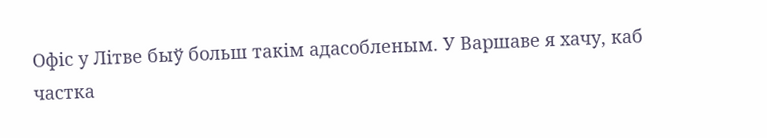Офіс у Літве быў больш такім адасобленым. У Варшаве я хачу, каб частка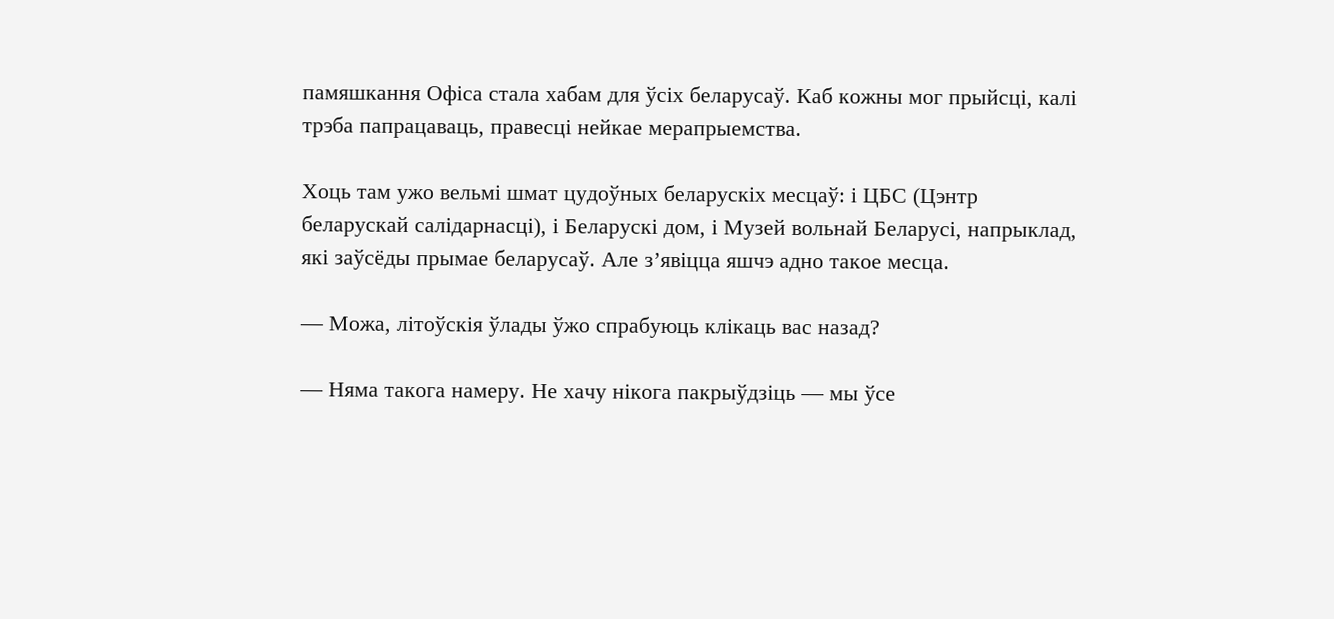памяшкання Офіса стала хабам для ўсіх беларусаў. Каб кожны мог прыйсці, калі трэба папрацаваць, правесці нейкае мерапрыемства.

Хоць там ужо вельмі шмат цудоўных беларускіх месцаў: і ЦБС (Цэнтр беларускай салідарнасці), і Беларускі дом, і Музей вольнай Беларусі, напрыклад, які заўсёды прымае беларусаў. Але з’явіцца яшчэ адно такое месца.

— Можа, літоўскія ўлады ўжо спрабуюць клікаць вас назад?

— Няма такога намеру. Не хачу нікога пакрыўдзіць — мы ўсе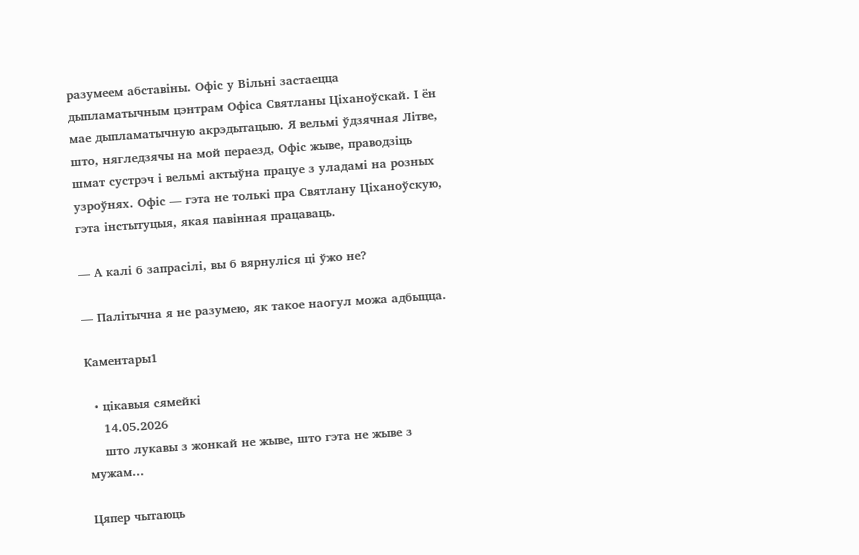разумеем абставіны. Офіс у Вільні застаецца дыпламатычным цэнтрам Офіса Святланы Ціханоўскай. І ён мае дыпламатычную акрэдытацыю. Я вельмі ўдзячная Літве, што, нягледзячы на мой пераезд, Офіс жыве, праводзіць шмат сустрэч і вельмі актыўна працуе з уладамі на розных узроўнях. Офіс — гэта не толькі пра Святлану Ціханоўскую, гэта інстытуцыя, якая павінная працаваць.

— А калі б запрасілі, вы б вярнуліся ці ўжо не?

— Палітычна я не разумею, як такое наогул можа адбыцца.

Каментары1

  • цікавыя сямейкі
    14.05.2026
    што лукавы з жонкай не жыве, што гэта не жыве з мужам...

Цяпер чытаюць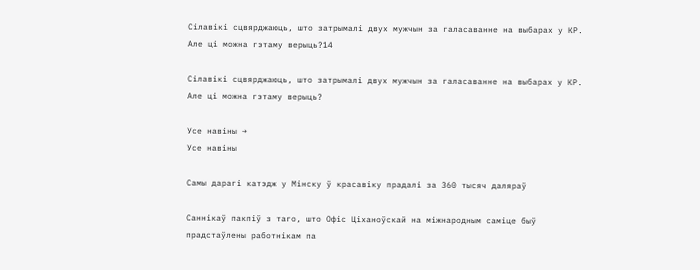Сілавікі сцвярджаюць, што затрымалі двух мужчын за галасаванне на выбарах у КР. Але ці можна гэтаму верыць?14

Сілавікі сцвярджаюць, што затрымалі двух мужчын за галасаванне на выбарах у КР. Але ці можна гэтаму верыць?

Усе навіны →
Усе навіны

Самы дарагі катэдж у Мінску ў красавіку прадалі за 360 тысяч даляраў

Саннікаў пакпіў з таго, што Офіс Ціханоўскай на міжнародным саміце быў прадстаўлены работнікам па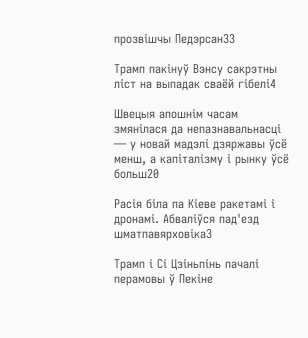прозвішчы Педэрсан33

Трамп пакінуў Вэнсу сакрэтны ліст на выпадак сваёй гібелі4

Швецыя апошнім часам змянілася да непазнавальнасці — у новай мадэлі дзяржавы ўсё менш, а капіталізму і рынку ўсё больш20

Расія біла па Кіеве ракетамі і дронамі. Абваліўся пад'езд шматпавярховіка3

Трамп і Сі Цзіньпінь пачалі перамовы ў Пекіне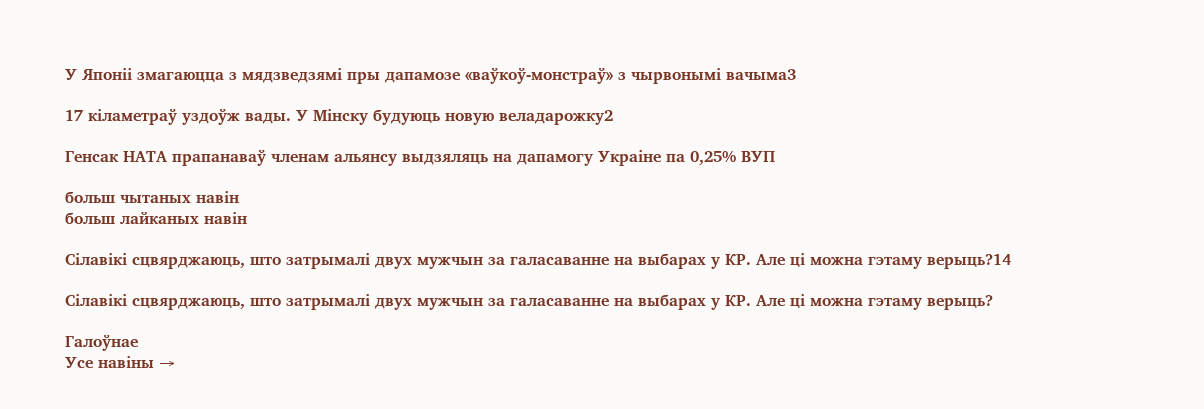У Японіі змагаюцца з мядзведзямі пры дапамозе «ваўкоў-монстраў» з чырвонымі вачыма3

17 кіламетраў уздоўж вады. У Мінску будуюць новую веладарожку2

Генсак НАТА прапанаваў членам альянсу выдзяляць на дапамогу Украіне па 0,25% ВУП

больш чытаных навін
больш лайканых навін

Сілавікі сцвярджаюць, што затрымалі двух мужчын за галасаванне на выбарах у КР. Але ці можна гэтаму верыць?14

Сілавікі сцвярджаюць, што затрымалі двух мужчын за галасаванне на выбарах у КР. Але ці можна гэтаму верыць?

Галоўнае
Усе навіны →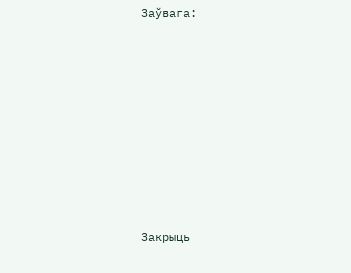Заўвага:









Закрыць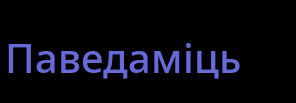Паведаміць